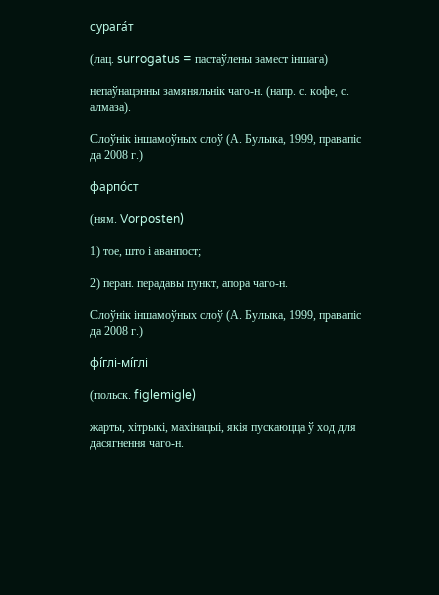сурага́т

(лац. surrogatus = пастаўлены замест іншага)

непаўнацэнны замяняльнік чаго-н. (напр. с. кофе, с. алмаза).

Слоўнік іншамоўных слоў (А. Булыка, 1999, правапіс да 2008 г.)

фарпо́ст

(ням. Vorposten)

1) тое, што і аванпост;

2) перан. перадавы пункт, апора чаго-н.

Слоўнік іншамоўных слоў (А. Булыка, 1999, правапіс да 2008 г.)

фі́глі-мі́глі

(польск. figlemigle)

жарты, хітрыкі, махінацыі, якія пускаюцца ў ход для дасягнення чаго-н.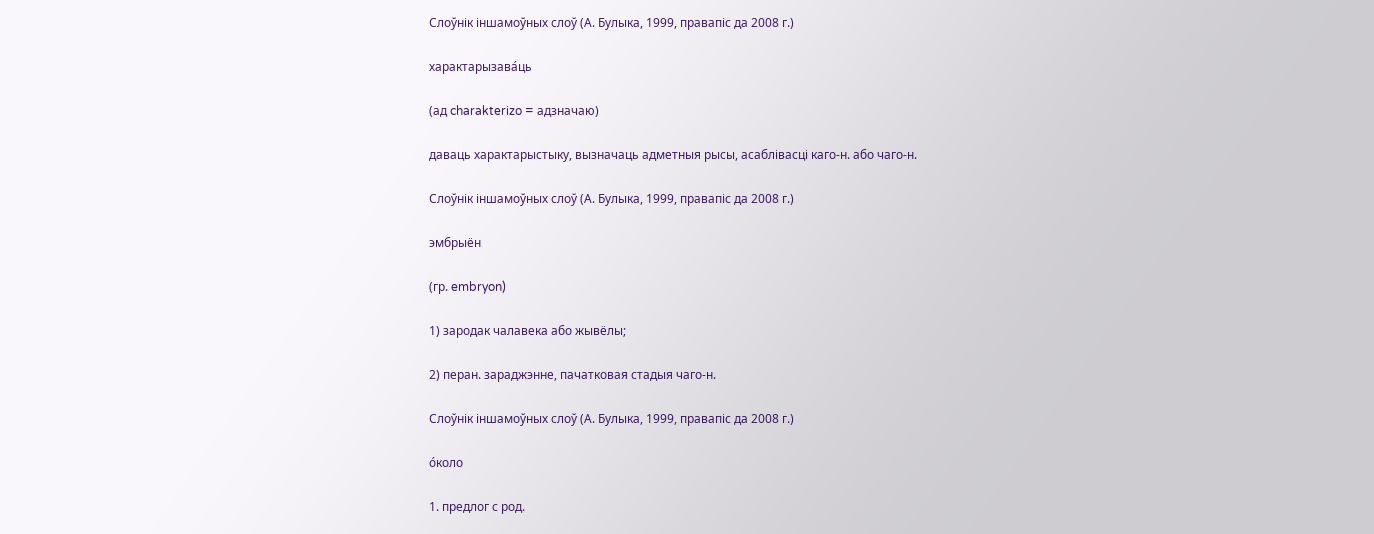Слоўнік іншамоўных слоў (А. Булыка, 1999, правапіс да 2008 г.)

характарызава́ць

(ад charakterizo = адзначаю)

даваць характарыстыку, вызначаць адметныя рысы, асаблівасці каго-н. або чаго-н.

Слоўнік іншамоўных слоў (А. Булыка, 1999, правапіс да 2008 г.)

эмбрыён

(гр. embryon)

1) зародак чалавека або жывёлы;

2) перан. зараджэнне, пачатковая стадыя чаго-н.

Слоўнік іншамоўных слоў (А. Булыка, 1999, правапіс да 2008 г.)

о́коло

1. предлог с род.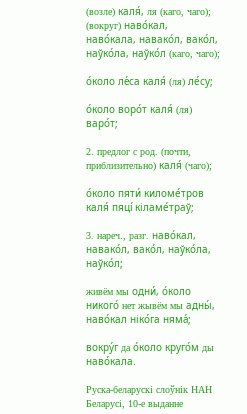(возле) каля́, ля (каго, чаго); (вокруг) наво́кал, наво́кала, навако́л, вако́л, наўко́ла, наўко́л (каго, чаго);

о́коло ле́са каля́ (ля) ле́су;

о́коло воро́т каля́ (ля) варо́т;

2. предлог с род. (почти, приблизительно) каля́ (чаго);

о́коло пяти́ киломе́тров каля́ пяці́ кіламе́траў;

3. нареч., разг. наво́кал, навако́л, вако́л, наўко́ла, наўко́л;

живём мы одни́, о́коло никого́ нет жывём мы адны́, наво́кал ніко́га няма́;

вокру́г да о́коло круго́м ды наво́кала.

Руска-беларускі слоўнік НАН Беларусі, 10-е выданне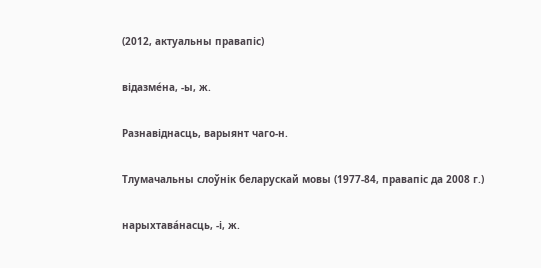(2012, актуальны правапіс)

відазме́на, ‑ы, ж.

Разнавіднасць, варыянт чаго‑н.

Тлумачальны слоўнік беларускай мовы (1977-84, правапіс да 2008 г.)

нарыхтава́насць, ‑і, ж.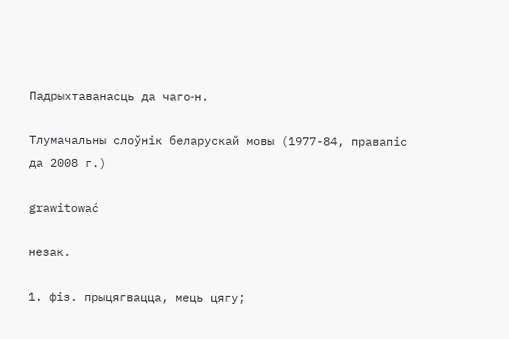Падрыхтаванасць да чаго‑н.

Тлумачальны слоўнік беларускай мовы (1977-84, правапіс да 2008 г.)

grawitować

незак.

1. фіз. прыцягвацца, мець цягу;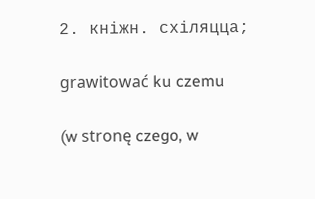2. кніжн. схіляцца;

grawitować ku czemu

(w stronę czego, w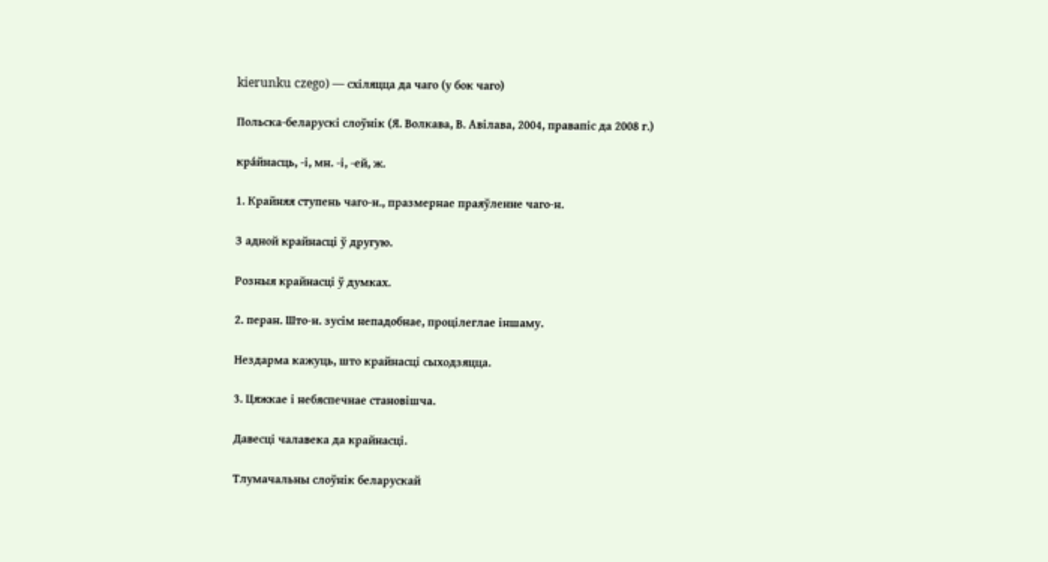kierunku czego) — схіляцца да чаго (у бок чаго)

Польска-беларускі слоўнік (Я. Волкава, В. Авілава, 2004, правапіс да 2008 г.)

кра́йнасць, -і, мн. -і, -ей, ж.

1. Крайняя ступень чаго-н., празмернае праяўленне чаго-н.

З адной крайнасці ў другую.

Розныя крайнасці ў думках.

2. перан. Што-н. зусім непадобнае, процілеглае іншаму.

Нездарма кажуць, што крайнасці сыходзяцца.

3. Цяжкае і небяспечнае становішча.

Давесці чалавека да крайнасці.

Тлумачальны слоўнік беларускай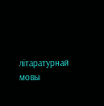літаратурнай мовы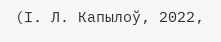(І. Л. Капылоў, 2022,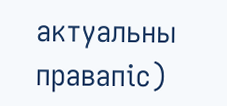актуальны правапіс)